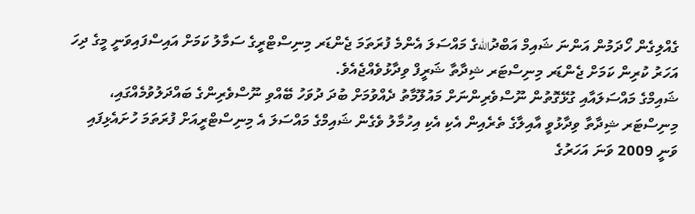ގެއްލިގެން ހޯދަމުން އަންނަ ޝައިމް އަބްދުاللهގެ މައްސަލަ އެންމެ ފުރަތަމަ ޖެންޑަރ މިނިސްޓްރީގެ ސަމާލު ކަމަށް އައިސްފައިވަނީ މީގެ ދިހަ އަހަރު ކުރިން ކަމަށް ޖެންޑަރ މިނިސްޓަރ ޝިދާތާ ޝަރީފް ވިދާޅުވެއްޖެއެވެ.
ޝައިމްގެ މައްސަލައާއި ގުޅޭގޮތުން ނޫސްވެރިންނަށް މައުލޫމާތު ދެއްވުމަށް ބުދަ ދުވަހު ބޭއްވި ނޫސްވެރިންގެ ބައްދަލުވުމެއްގައި، މިނިސްޓަރ ޝިދާތާ ވިދާޅުވީ އާއިލާގެ ތެރެއިން އެކި އެކި އިހުމާލު ވެގެން ޝައިމްގެ މައްސަލަ އެ މިނިސްޓްރީއަށް ފުރަތަމަ ހުށައެޅިފައި ވަނީ 2009 ވަނަ އަހަރުގެ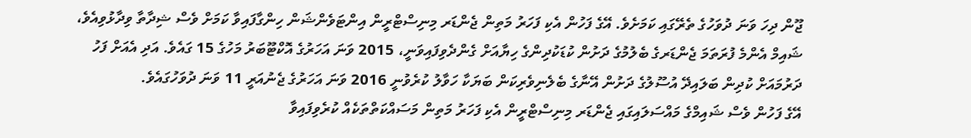ޖޫން ދިހަ ވަނަ ދުވަހުގެ ތެރޭގައި ކަމަށެވެ. އޭގެ ފަހުން އެކި ފަހަރު މަތިން ޖެންޑަރ މިނިސްޓްރީން އިންޓަވެންޝަން ހިންގާފައިވާ ކަމަށް ވެސް ޝިދާތާ ވިދާޅުވިއެވެ،
ޝައިމް އެންމެ ފުރަތަމަ ޖެންޑަރގެ ބެލުމުގެ ދަށުން ކުޑަކުދިންގެ ހިޔާއަށް ގެންދެވިފައިވަނީ، 2015 ވަނަ އަހަރުގެ އޮކްޓޫބަރު މަހުގެ 15 ގައެވެ. އަދި އެއަށް ފަހު ދަރުމައަށް ކުދިން ބަލައިދޭ އުސޫލުގެ ދަށުން އޭނާގެ ބެލެނިވެރިކަން ބަޔަކާ ހަވާލު ކުރެވުނީ 2016 ވަނަ އަހަރުގެ ޖެނުއަރީ 11 ވަނަ ދުވަހުގައެވެ.
އޭގެ ފަހުން ވެސް ޝައިމްގެ މައްސަލައިގައި ޖެންޑަރ މިނިސްޓްރީން އެކި ފަހަރު މަތިން މަސައްކަތްތަކެއް ކުރެވިފައިވާ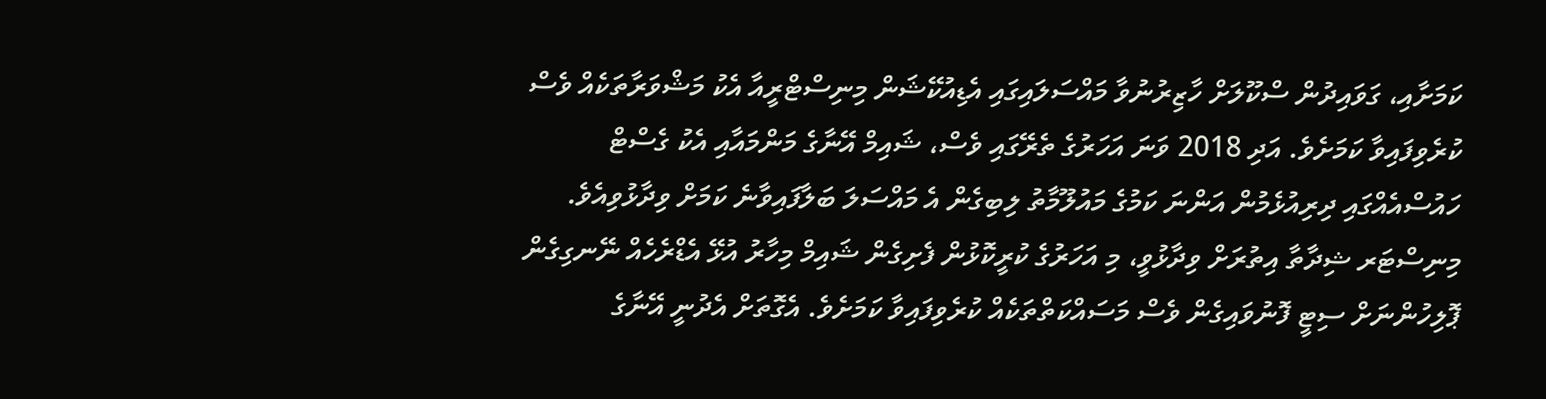ކަމަށާއި، ގަވައިދުން ސްކޫލަށް ހާޒިރުނުވާ މައްސަލައިގައި އެޑިއުކޭޝަން މިނިސްޓްރީއާ އެކު މަޝްވަރާތަކެއް ވެސް ކުރެވިފައިވާ ކަމަށެވެ. އަދި 2018 ވަނަ އަހަރުގެ ތެރޭގައި ވެސް، ޝައިމް އޭނާގެ މަންމައާއި އެކު ގެސްޓް ހައުސްއެއްގައި ދިރިއުޅެމުން އަންނަ ކަމުގެ މައުލޫމާތު ލިބިގެން އެ މައްސަލަ ބަލާފައިވާނެ ކަމަށް ވިދާޅުވިއެވެ.
މިނިސްޓަރ ޝިދާތާ އިތުރަށް ވިދާޅުވީ، މި އަހަރުގެ ކުރީކޮޅުން ފެށިގެން ޝައިމް މިހާރު އުޅޭ އެޑްރެހެއް ނޭނގިގެން ޕޮލިހުންނަށް ސިޓީ ފޮނުވައިގެން ވެސް މަސައްކަތްތަކެއް ކުރެވިފައިވާ ކަމަށެވެ. އެގޮތަށް އެދުނީ އޭނާގެ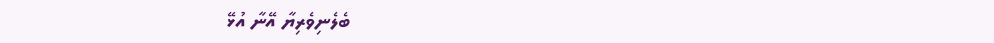ބެލެނިވެރިޔާ އޭނާ އުޅޭ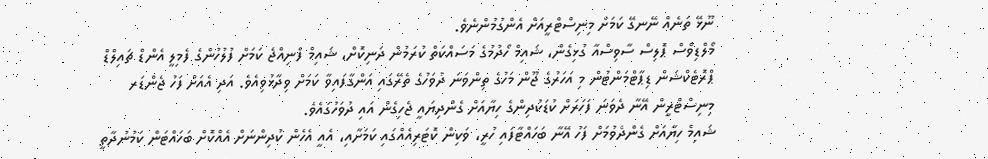ނޫޅޭ ތަނެއް ނޭނގޭ ކަމަށް މިނިސްޓްރީއަށް އެންގުމުންނެވެ.
މޯލްޑިވްސް ޕޮލިސް ސާވިސްއާ ގުޅިގެން، ޝައިމް ހޯދުމުގެ މަސައްކަތް ކުރަމުން ދަނިކޮށް، ޝައިމް ފެނިއްޖެ ކަމަށް ފުލުހުންގެ ފެމިލީ އެންޑް ޗައިލްޑް ޕްރޮޓެކްޝަން ޑިޕާޓްމަންޓުން މި އަހަރުގެ ޖޫން މަހުގެ ތިންވަނަ ދުވަހުގެ ތެރޭގައި އަންގާފައިވާ ކަމަށް ވިދާޅުވިއެވެ. އަދި އެއަށް ފަހު ޖެންޑަރ މިނިސްޓްރީން އޭނާ ދެވަނަ ފަހަރަށް ކުޑަކުދިންގެ ހިޔާއަށް ގެންދިޔައީ ޖެހިގެން އައި ދުވަހުގައެވެ.
ޝައިމް ހިޔާއަށް ގެންދެވުމަށް ފަހު އޭނާ ބަހައްޓާފައި ހުރީ، ވަކިން ކޮޓަރިއެއްގައި ކަމަށާއި، އެއީ އެހެން ކުދިންނަށް އެއްކޮށް ބަހައްޓަން ކަމުނުދާތީ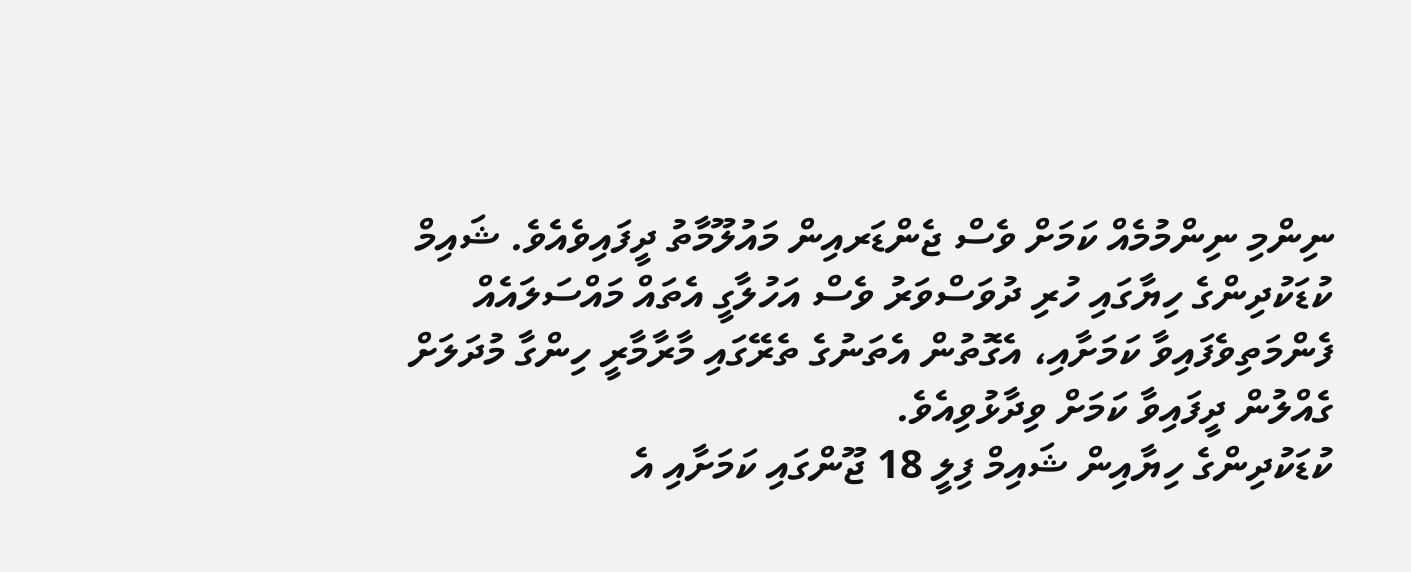ނިންމި ނިންމުމެއް ކަމަށް ވެސް ޖެންޑަރއިން މައުލޫމާތު ދީފައިވެއެވެ. ޝައިމް ކުޑަކުދިންގެ ހިޔާގައި ހުރި ދުވަސްވަރު ވެސް އަހުލާގީ އެތައް މައްސަލައެއް ފެންމަތިވެފައިވާ ކަމަށާއި، އެގޮތުން އެތަނުގެ ތެރޭގައި މާރާމާރީ ހިންގާ މުދަލަށް ގެއްލުން ދީފައިވާ ކަމަށް ވިދާޅުވިއެވެ.
ކުޑަކުދިންގެ ހިޔާއިން ޝައިމް ފިލީ 18 ޖޫންގައި ކަމަށާއި އެ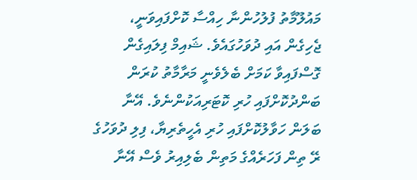މައުލޫމާތު ފުލުހުންނާ ހިއްސާ ކޮށްފައިވަނީ، ޖެހިގެން އައި ދުވަހުގައެވެ. ޝައިމް ފިލައިގެން ގޮސްފައިވާ ކަމަށް ބެލެވެނީ މަރާމާތު ކުރަން ބަންދުކޮށްފައި ހުރި ކޮޓަރިއަކުންނެވެ. އޭނާ ބަލަން ހަވާލުކޮށްފައި ހުރި އެހީތެރިޔާ، ފިލި ދުވަހުގެ ރޭ ތިން ފަހަރެއްގެ މަތިން ބެލިއިރު ވެސް އޭނާ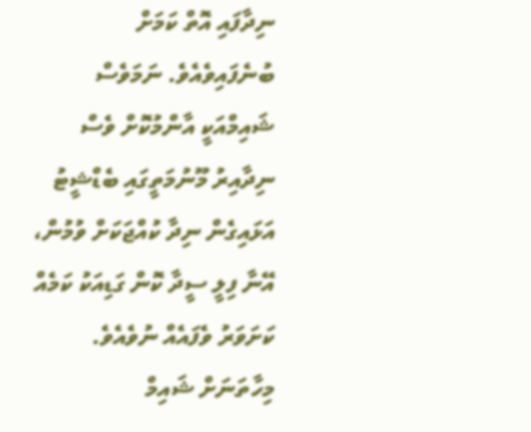ނިދާފައި އޮތް ކަމަށް ބުނެފައިވެއެވެ. ނަމަވެސް ޝައިމްއަކީ އާންމުކޮށް ވެސް ނިދާއިރު މޫނުމަތީގައި ބެޑްޝީޓު އަޅައިގެން ނިދާ ކުއްޖަކަށް ވުމުން، އޭނާ ފިލީ ސީދާ ކޮން ގަޑިއަކު ކަމެއް ކަށަވަރު ވެފައެއް ނުވެއެވެ.
މިހާތަނަށް ޝައިމް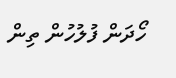ހޯދަން ފުލުހުން ތިން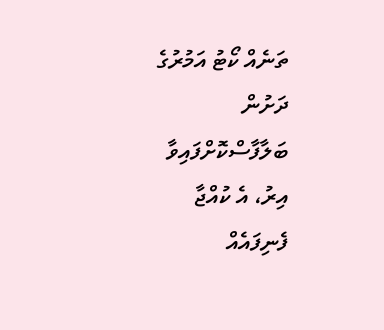ތަނެއް ކޯޓު އަމުރުގެ ދަށުން ބަލާފާސްކޮށްފައިވާ އިރު، އެ ކުއްޖާ ފެނިފައެއް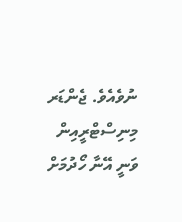ނުވެއެވެ. ޖެންޑަރ މިނިސްޓްރީއިން ވަނީ އޭނާ ހޯދުމަށް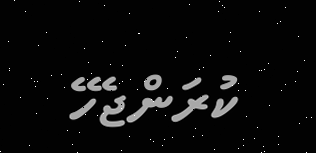ކުރަންޖެހޭ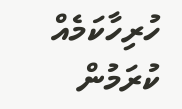ހުރިހާކަމެއް ކުރަމުން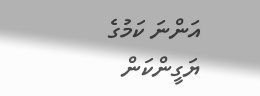އަންނަ ކަމުގެ ޔަގީންކަން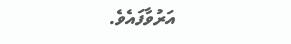އަރުވާފައެވެ.